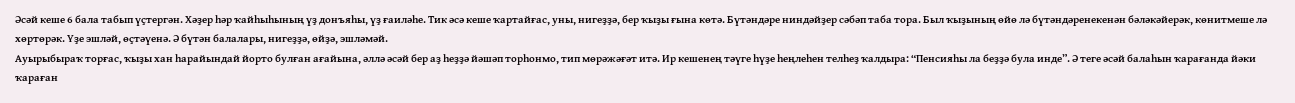Әсәй кеше 6 бала табып үҫтергән. Хәҙер һәр ҡайһыһының үҙ донъяһы, үҙ ғаиләһе. Тик әсә кеше ҡартайғас, уны, нигеҙҙә, бер ҡыҙы ғына көтә. Бүтәндәре ниндәйҙер сәбәп таба тора. Был ҡыҙының өйө лә бүтәндәренекенән бәләкәйерәк, көнитмеше лә хөртөрәк. Үҙе эшләй, өҫтәүенә. Ә бүтән балалары, нигеҙҙә, өйҙә, эшләмәй.
Ауырыбыраҡ торғас, ҡыҙы хан һарайындай йорто булған ағайына, әллә әсәй бер аҙ һеҙҙә йәшәп торһонмо, тип мөрәжәғәт итә. Ир кешенең тәүге һүҙе һеңлеһен телһеҙ ҡалдыра: “Пенсияһы ла беҙҙә була инде”. Ә теге әсәй балаһын ҡарағанда йәки ҡараған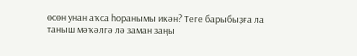өсөн унан аҡса һоранымы икән? Теге барыбыҙға ла таныш мәҡәлгә лә заман заңы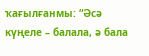ҡағылғанмы: “Әсә күңеле – балала, ә бала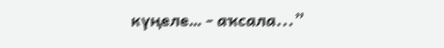күңеле… - аҡсала...”